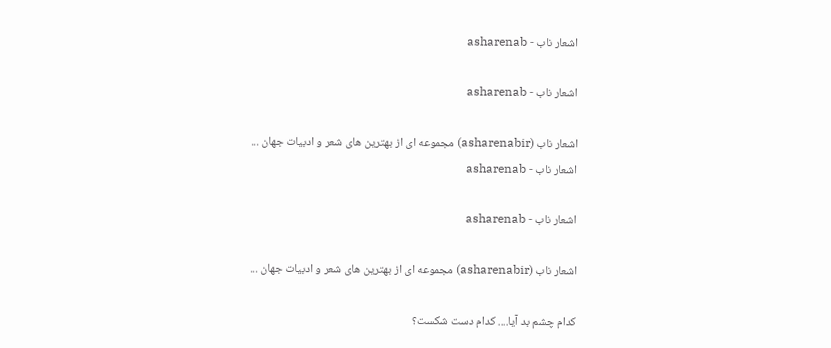اشعار ناب - asharenab

اشعار ناب - asharenab

اشعار ناب (asharenabir) مجموعه ای از بهترین های شعر و ادبیات جهان ...
اشعار ناب - asharenab

اشعار ناب - asharenab

اشعار ناب (asharenabir) مجموعه ای از بهترین های شعر و ادبیات جهان ...

کدام چشم بد آیا.... کدام دست شکست؟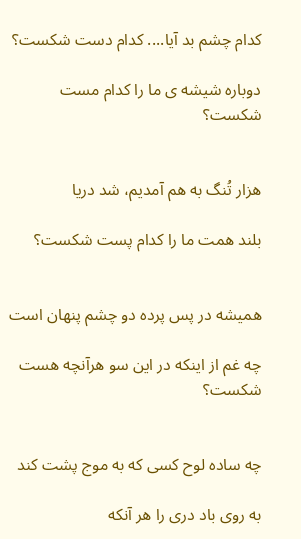کدام چشم بد آیا.... کدام دست شکست؟

دوباره شیشه ی ما را کدام مست شکست؟


هزار تُنگ به هم آمدیم، شد دریا

بلند همت ما را کدام پست شکست؟


همیشه در پس پرده دو چشم پنهان است

چه غم از اینکه در این سو هرآنچه هست شکست؟


چه ساده لوح کسی که به موج پشت کند

به روی باد دری را هر آنکه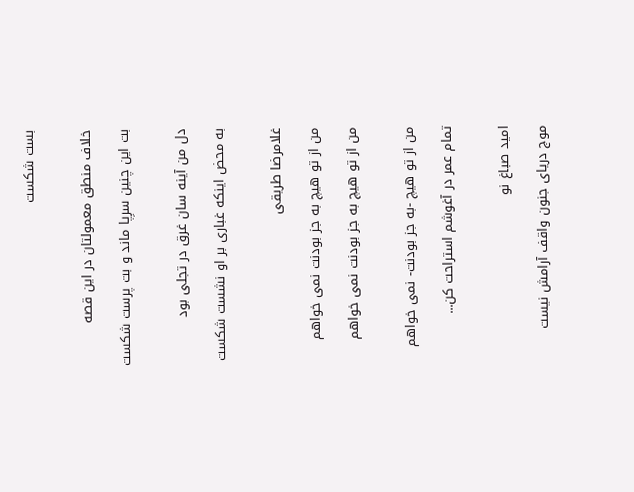بست شکست


خلاف منطق معمولتان در این قصه

بت این چنین سرِپا ماند و بت پرست شکست


دل من آینه سان غرق در تجلی بود

به محض اینکه غباری بر او نشست شکست


غلامرضا طریقی

من از تو هیچ به جز بودنت نمی خواهم

من از تو هیچ به جز بودنت نمی خواهم


من از تو هیچ -به جز بودنت- نمی خواهم

تمام عمر در آغوشم استراحت کن...


امید صباغ نو

موج دریای جنون واقف آرامش نیست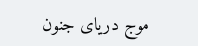موج دریای جنون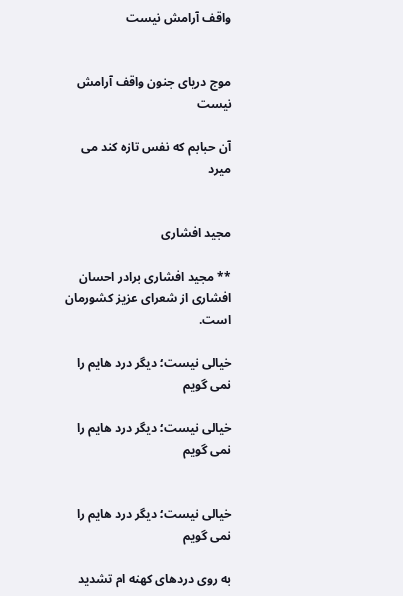واقف آرامش نیست


موج دریای جنون واقف آرامش نیست

آن حبابم که نفس تازه کند می میرد


مجید افشاری

** مجید افشاری برادر احسان افشاری از شعرای عزیز کشورمان است.

خیالی نیست؛ دیگر درد هایم را نمی گویم

خیالی نیست؛ دیگر درد هایم را نمی گویم


خیالی نیست؛ دیگر درد هایم را نمی گویم

به روی دردهای کهنه ام تشدید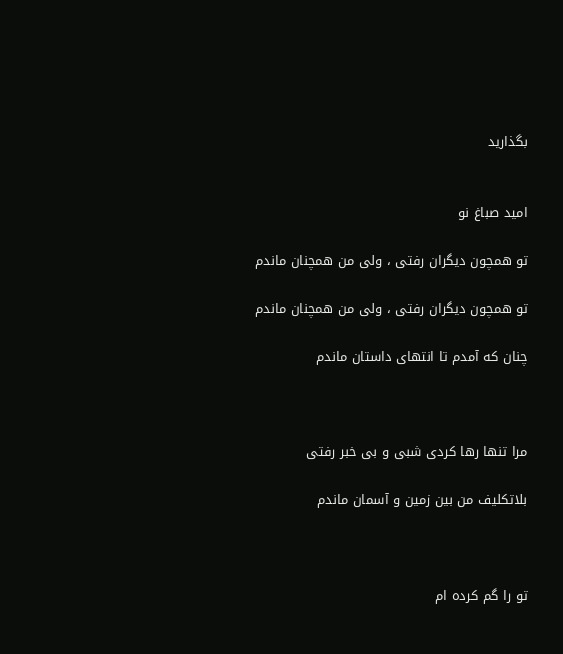بگذارید


امید صباغ نو

تو همچون دیگران رفتی ، ولی من همچنان ماندم

تو همچون دیگران رفتی ، ولی من همچنان ماندم

چنان که آمدم تا انتهای داستان ماندم



مرا تنها رها کردی شبی و بی خبر رفتی

بلاتکلیف من بین زمین و آسمان ماندم



تو را گم کرده ام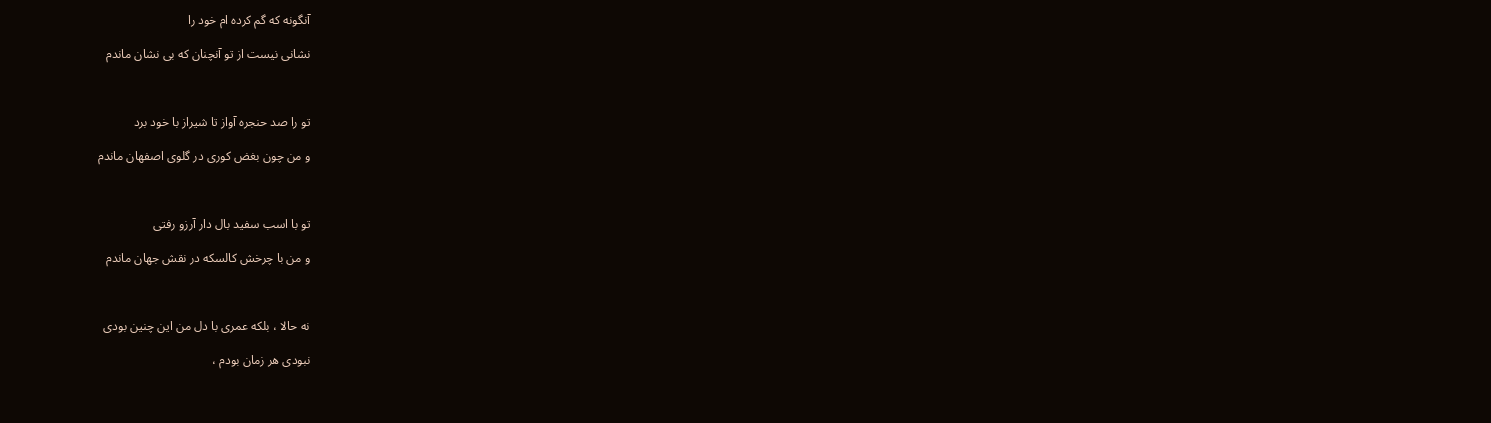آنگونه که گم کرده ام خود را

نشانی نیست از تو آنچنان که بی نشان ماندم



تو را صد حنجره آواز تا شیراز با خود برد

و من چون بغض کوری در گلوی اصفهان ماندم



تو با اسب سفید بال دار آرزو رفتی

و من با چرخش کالسکه در نقش جهان ماندم



نه حالا ، بلکه عمری با دل من این چنین بودی

نبودی هر زمان بودم ،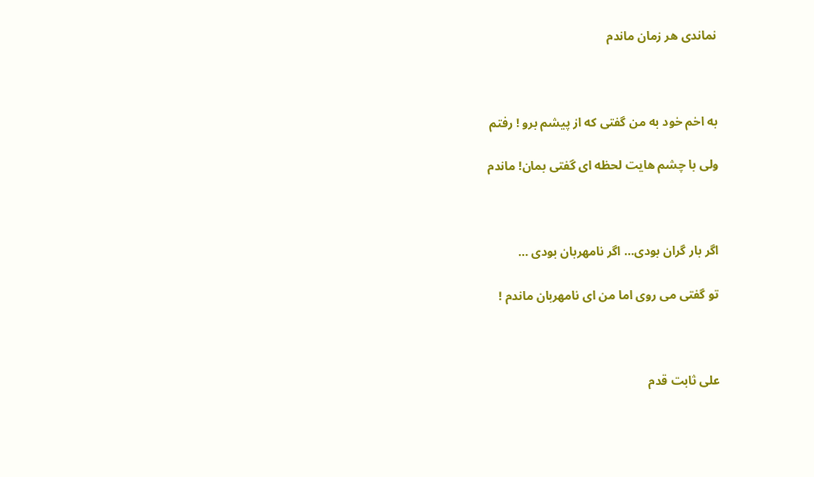نماندی هر زمان ماندم



به اخم خود به من گفتی که از پیشم برو ! رفتم

ولی با چشم هایت لحظه ای گفتی بمان! ماندم



اگر بار گران بودی… اگر نامهربان بودی …

تو گفتی می روی اما من ای نامهربان ماندم !



علی ثابت قدم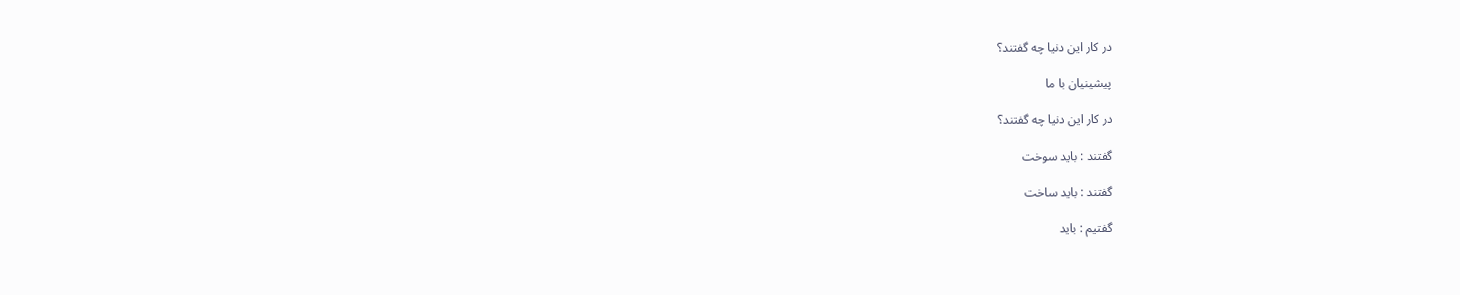در کار این دنیا چه گفتند؟

پیشینیان با ما

در کار این دنیا چه گفتند؟

گفتند : باید سوخت

گفتند : باید ساخت

گفتیم : باید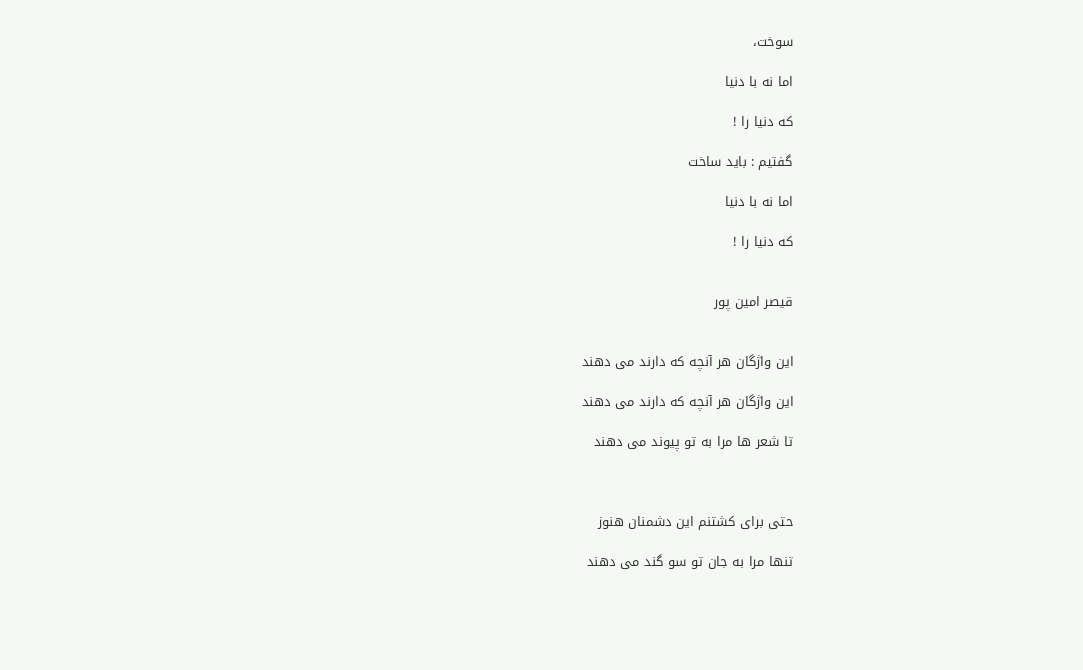سوخت،

اما نه با دنیا

که دنیا را !

گفتیم : باید ساخت

اما نه با دنیا

که دنیا را !


قیصر امین ‌پور


این واژگان هر آنچه که دارند می دهند

این واژگان هر آنچه که دارند می دهند

تا شعر ها مرا به تو پیوند می دهند



حتی برای کشتنم این دشمنان هنوز

تنها مرا به جان تو سو گند می دهند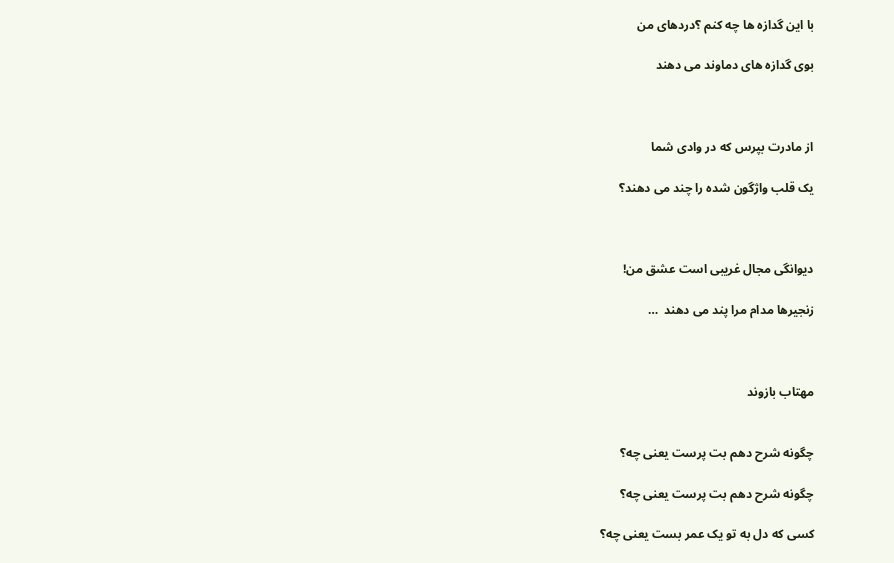با این گدازه ها چه کنم ؟دردهای من

بوی گدازه های دماوند می دهند



از مادرت بپرس که در وادی شما

یک قلب واژگون شده را چند می دهند؟



دیوانگی مجال غریبی است عشق من!

زنجیرها مدام مرا پند می دهند  …



مهتاب بازوند


چگونه شرح دهم بت پرست یعنی چه؟

چگونه شرح دهم بت پرست یعنی چه؟

کسی که دل به تو یک عمر بست یعنی چه؟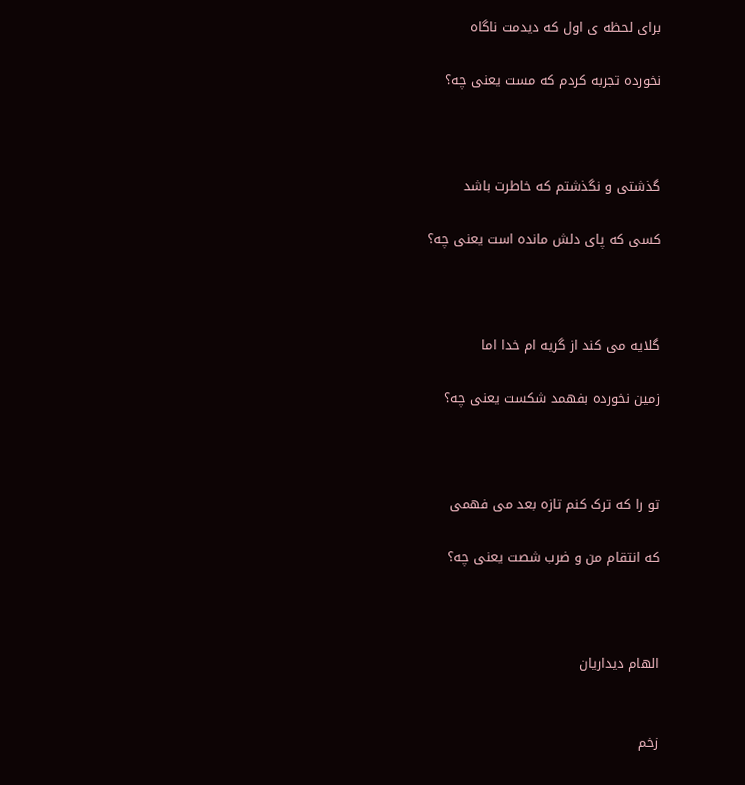برای لحظه ی اول که دیدمت ناگاه

نخورده تجربه کردم که مست یعنی چه؟



گذشتی و نگذشتم که خاطرت باشد

کسی که پای دلش مانده است یعنی چه؟



گلایه می کند از گریه ام خدا اما

زمین نخورده بفهمد شکست یعنی چه؟



تو را که ترک کنم تازه بعد می فهمی

که انتقام من و ضرب شصت یعنی چه؟



الهام دیداریان


زخم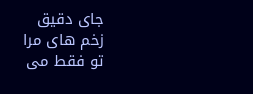جای دقیق
زخم های مرا
تو فقط می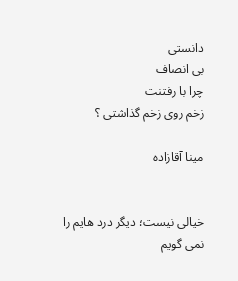دانستی
بی انصاف
چرا با رفتنت
زخم روی زخم گذاشتی ؟

مینا آقازاده


خیالی نیست؛ دیگر درد هایم را نمی گویم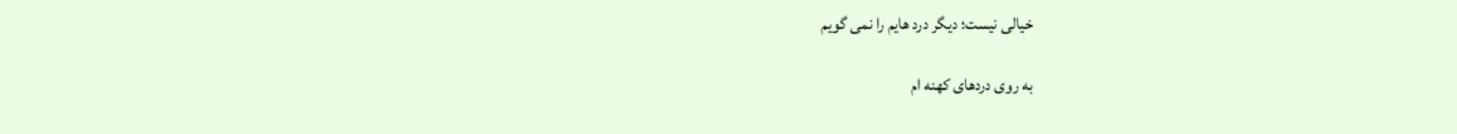خیالی نیست؛ دیگر درد هایم را نمی گویم

به روی دردهای کهنه ام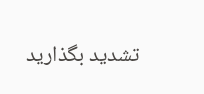تشدید بگذارید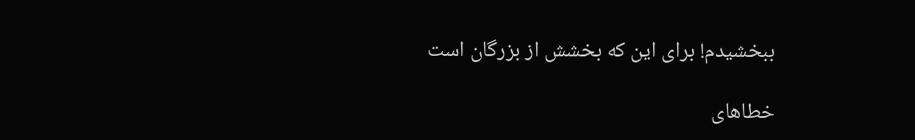ببخشیدم! برای این که بخشش از بزرگان است

خطاهای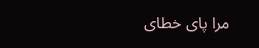مرا پای خطای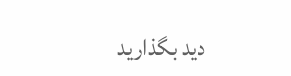دید بگذارید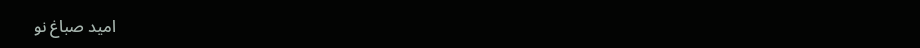امید صباغ نو